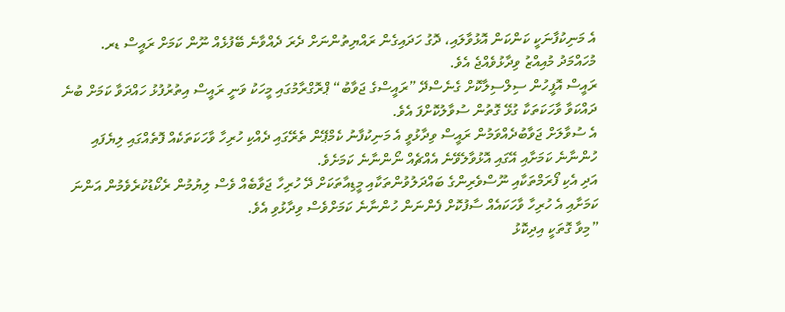އެ މަނިކުފާނަކީ ކަންކަން އޮޅުވާލައި، ދޮގު ހަދައިގެން ރައްޔިތުންނަށް ދެރަ ދެއްވާނެ ބޭފުޅެއް ނޫން ކަމަށް ރައީސް ޑރ. މުހައްމަދު މުއިއްޒު ވިދާޅުވެއްޖެ އެވެ.
ރައީސް އޮފީހުން ސިލްސިލާކޮށް ގެނެސްދޭ ”ރައީސްގެ ޖަވާބު“ ޕްރޮގްރާމުގައި މީހަކު ވަނީ ރައީސް އިތުރުފުޅު ހައްދަވާ ކަމަށް ބުނެ ދައްކަވާ ވާހަކަތަކާ ގުޅޭ ގޮތުން ސުވާލުކޮށްފަ އެވެ.
އެ ސުވާލަށް ޖަވާބުދެއްވަމުން ރައީސް ވިދާޅުވީ އެ މަނިކުފާނު ކެމްޕޭން ތެރޭގައި ދެއްކި ހުރިހާ ވާހަކަތަކެއް ފޮތެއްގައި ލިޔެފައި ހުންނާނެ ކަމަށާއި އޭގައި އޮޅުވާލެވޭނެ އެއްޗެއް ނޯންނާނެ ކަމަށެވެ.
އަދި އެކި ފޯރަމްތަކާއި ނޫސްވެރިންގެ ބައްދަލުވުންތަކާއި މީޑިއާތަކަށް ދޭ ހުރިހާ ޖަވާބެއް ވެސް ލިޔުމުން ރެކޯޑުކުރެވެމުން އަންނަ ކަމަށާއި އެ ހުރިހާ ވާހަކައެއް ސާފުކޮށް ފެންނަން ހުންނާނެ ކަމަށްވެސް ވިދާޅުވި އެވެ.
”މިވާ ގޮތަކީ އިދިކޮޅު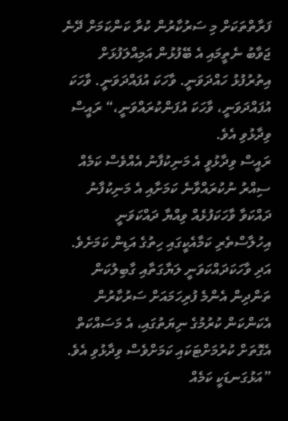ފަރާތްތަކަށް މި ސަރުކާރުން ކުރާ ކަންކަމަށް ދޭނެ ޖަވާބު ނެތީމައި އެ ބޭފުޅުން އަމިއްލަފުޅަށް އިތުރުފުޅު ހައްދަވަނީ. ވާހަކަ އުފައްދަވަނީ. ވާހަކަ އުފައްދަވަނީ، ވާހަކަ އުފަންކުރައްވަނީ،“ ރައީސް ވިދާޅުވި އެވެ.
ރައީސް ވިދާޅުވީ އެ މަނިކުފާނު އެއްވެސް ކަމެއް ސިއްރު ނުކުރައްވާނެ ކަމަށާއި އެ މަނިކުފާނު ދައްކަވާ ވާހަކަފުޅެއް ވިއްޔާ ދައްކަވަނީ އިހުލާސްތެރި ކަމާއެކީގައި ހިތުގެ އަޑިން ކަމަށެވެ. އަދި ވާހަކަދައްކަވަނީ ލަޔާގަތާއި ގާބިލުކަން ތަންދިން އެންމެ ފުރިހަމައަށް ސަރުކާރުން އެކަންކަން ކުރުމުގެ ނިޔަތުގައި، އެ މަސައްކަތް އެގޮތަށް ކުރުމަށްޓަކައި ކަމަށްވެސް ވިދާޅުވި އެވެ.
”އަޅުގަނޑަކީ ކަމެއް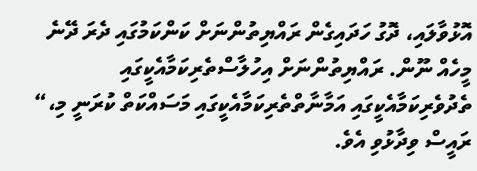އޮޅުވާލައި، ދޮގު ހަދައިގެން ރައްޔިތުންނަށް ކަންކަމުގައި ދެރަ ދޭނެ މީހެއް ނޫން. ރައްޔިތުންނަށް އިހުލާސްތެރިކަމާއެކީގައި ތެދުވެރިކަމާއެކީގައި އަމާނާތްތެރިކަމާއެކީގައި މަސައްކަތް ކުރަނީ މި،“ ރައީސް ވިދާޅުވި އެވެ.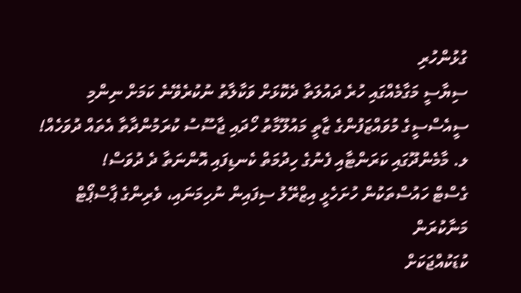ގުޅުންހުރި
ސިޔާސީ މަގާމެއްގައި ހުރެ ދައުލަތާ ދެކޮޅަށް ވަކާލާތު ނުކުރެވޭނެ ކަމަށް ނިންމި
ސީއެސްސީގެ މުވައްޒަފުންގެ ޒާތީ މައުލޫމާތު ހޯދައި ޖާސޫސު ކުރަމުންދާތާ އެތައް ދުވަހެއް!
ލ. މާމެންދޫގައި ކަރަންޓާއި ފެނުގެ ހިދުމަތް ކެނޑިފައި އޮންނަތާ ދެ ދުވަސް!
ގެސްޓް ހައުސްތަކުން ހުށަހެޅީ އިޒްރޭލު ސިފައިން ނުހިމަނައި، ވެރިންގެ ޕާސްޕޯޓް މަނާކުރަން
ކުޑަކުއްޖަކަށް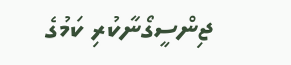ޖިންސީގޯނާކުރި ކަމުގެ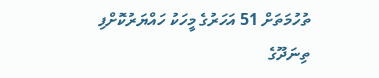ތުހުމަތަށް 51 އަހަރުގެ މީހަކު ހައްޔަރުކޮށްފި
ތިނަދޫގެ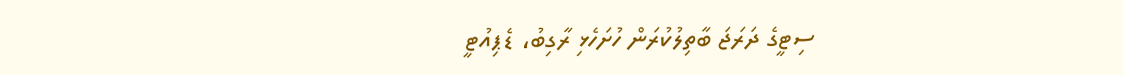ސިޓީގެ ދަރަޖަ ބާތިލުކުރަން ހުށަހެޅި ރާގިބު، ޑެޕިއުޓީ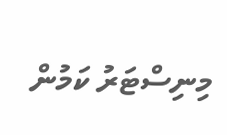މިނިސްޓަރު ކަމުން